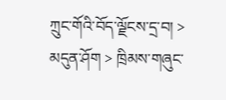ཀྲུང་གོའི་བོད་ལྗོངས་དྲ་བ། > མདུན་ཤོག > ཁྲིམས་གཞུང་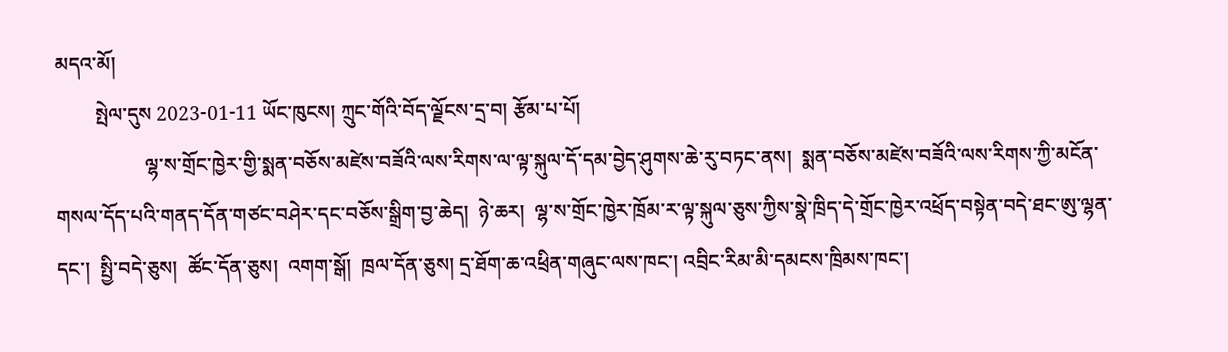མདའ་མོ།
        སྤེལ་དུས 2023-01-11 ཡོང་ཁུངས། ཀྲུང་གོའི་བོད་ལྗོངས་དྲ་བ། རྩོམ་པ་པོ།
                  ལྷ་ས་གྲོང་ཁྱེར་གྱི་སྨན་བཅོས་མཛེས་བཟོའི་ལས་རིགས་ལ་ལྟ་སྐུལ་དོ་དམ་བྱེད་ཤུགས་ཆེ་རུ་བཏང་ནས།  སྨན་བཅོས་མཛེས་བཟོའི་ལས་རིགས་ཀྱི་མངོན་གསལ་དོད་པའི་གནད་དོན་གཙང་བཤེར་དང་བཅོས་སྒྲིག་བྱ་ཆེད།  ཉེ་ཆར།  ལྷ་ས་གྲོང་ཁྱེར་ཁྲོམ་ར་ལྟ་སྐུལ་ཅུས་ཀྱིས་སྣེ་ཁྲིད་དེ་གྲོང་ཁྱེར་འཕྲོད་བསྟེན་བདེ་ཐང་ཨུ་ལྷན་དང་།  སྤྱི་བདེ་ཅུས།  ཚོང་དོན་ཅུས།  འགག་སྒོ།  ཁྲལ་དོན་ཅུས། དྲ་ཐོག་ཆ་འཕྲིན་གཞུང་ལས་ཁང་། འབྲིང་རིམ་མི་དམངས་ཁྲིམས་ཁང་།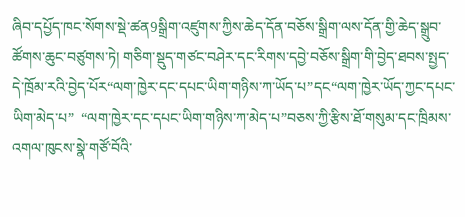ཞིབ་དཔྱོད་ཁང་སོགས་སྡེ་ཚན9སྒྲིག་འཛུགས་ཀྱིས་ཆེད་དོན་བཅོས་སྒྲིག་ལས་དོན་གྱི་ཆེད་སྒྲུབ་ཚོགས་ཆུང་བཙུགས་ཏེ། གཅིག་སྡུད་གཙང་བཤེར་དང་རིགས་དབྱེ་བཅོས་སྒྲིག་གི་བྱེད་ཐབས་སྤྱད་དེ་ཁྲོམ་རའི་བྱེད་པོར“ལག་ཁྱེར་དང་དཔང་ཡིག་གཉིས་ཀ་ཡོད་པ”དང“ལག་ཁྱེར་ཡོད་ཀྱང་དཔང་ཡིག་མེད་པ”  “ལག་ཁྱེར་དང་དཔང་ཡིག་གཉིས་ཀ་མེད་པ”བཅས་ཀྱི་རྩིས་ཐོ་གསུམ་དང་ཁྲིམས་འགལ་ཁུངས་སྣེ་གཙོ་བོའི་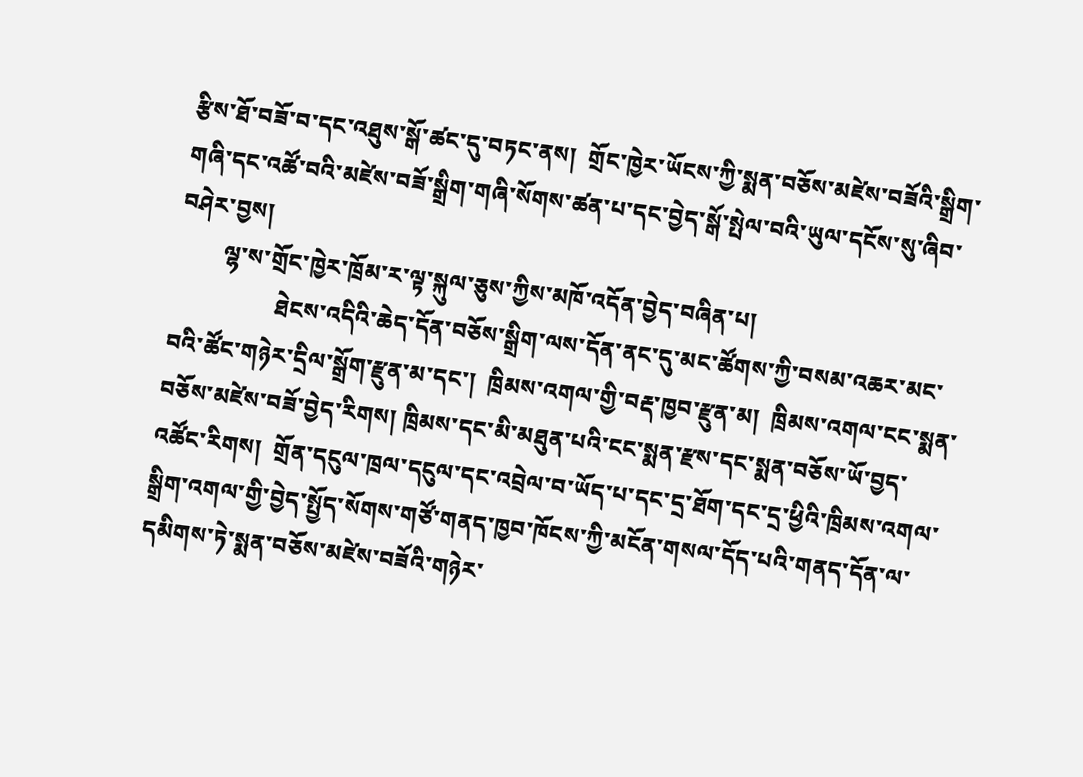རྩིས་ཐོ་བཟོ་བ་དང་འཐུས་སྒོ་ཚང་དུ་བཏང་ནས།  གྲོང་ཁྱེར་ཡོངས་ཀྱི་སྨན་བཅོས་མཛེས་བཟོའི་སྒྲིག་གཞི་དང་འཚོ་བའི་མཛེས་བཟོ་སྒྲིག་གཞི་སོགས་ཚན་པ་དང་བྱེད་སྒོ་སྤེལ་བའི་ཡུལ་དངོས་སུ་ཞིབ་བཤེར་བྱས།
        ལྷ་ས་གྲོང་ཁྱེར་ཁྲོམ་ར་ལྟ་སྐུལ་ཅུས་ཀྱིས་མཁོ་འདོན་བྱེད་བཞིན་པ།
                  ཐེངས་འདིའི་ཆེད་དོན་བཅོས་སྒྲིག་ལས་དོན་ནང་དུ་མང་ཚོགས་ཀྱི་བསམ་འཆར་མང་བའི་ཚོང་གཉེར་དྲིལ་སྒྲོག་རྫུན་མ་དང་།  ཁྲིམས་འགལ་གྱི་བརྡ་ཁྱབ་རྫུན་མ།  ཁྲིམས་འགལ་ངང་སྨན་བཅོས་མཛེས་བཟོ་བྱེད་རིགས། ཁྲིམས་དང་མི་མཐུན་པའི་ངང་སྨན་རྫས་དང་སྨན་བཅོས་ཡོ་བྱད་འཚོང་རིགས།  གྲོན་དངུལ་ཁྲལ་དངུལ་དང་འབྲེལ་བ་ཡོད་པ་དང་དྲ་ཐོག་དང་དྲ་ཕྱིའི་ཁྲིམས་འགལ་སྒྲིག་འགལ་གྱི་བྱེད་སྤྱོད་སོགས་གཙོ་གནད་ཁྱབ་ཁོངས་ཀྱི་མངོན་གསལ་དོད་པའི་གནད་དོན་ལ་དམིགས་ཏེ་སྨན་བཅོས་མཛེས་བཟོའི་གཉེར་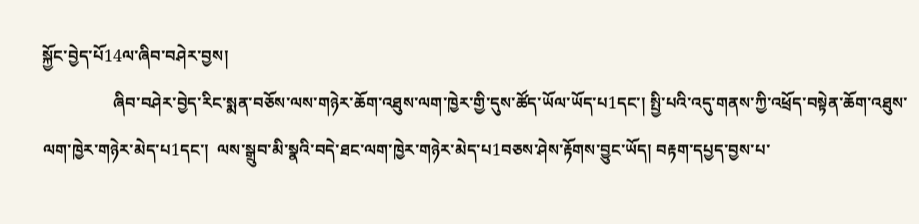སྐྱོང་བྱེད་པོ14ལ་ཞིབ་བཤེར་བྱས།
                 ཞིབ་བཤེར་བྱེད་རིང་སྨན་བཅོས་ལས་གཉེར་ཆོག་འཐུས་ལག་ཁྱེར་གྱི་དུས་ཚོད་ཡོལ་ཡོད་པ1དང་། སྤྱི་པའི་འདུ་གནས་ཀྱི་འཕྲོད་བསྟེན་ཆོག་འཐུས་ལག་ཁྱེར་གཉེར་མེད་པ1དང་།  ལས་སྒྲུབ་མི་སྣའི་བདེ་ཐང་ལག་ཁྱེར་གཉེར་མེད་པ1བཅས་ཤེས་རྟོགས་བྱུང་ཡོད། བརྟག་དཔྱད་བྱས་པ་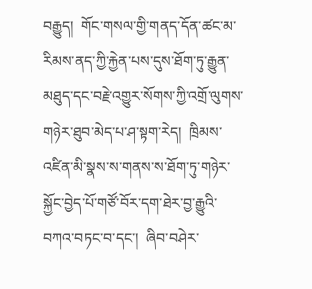བརྒྱུད།  གོང་གསལ་གྱི་གནད་དོན་ཚང་མ་རིམས་ནད་ཀྱི་རྐྱེན་པས་དུས་ཐོག་ཏུ་རྒྱུན་མཐུད་དང་བརྗེ་འགྱུར་སོགས་ཀྱི་འགྲོ་ལུགས་གཉེར་ཐུབ་མེད་པ་ཤ་སྟག་རེད།  ཁྲིམས་འཛིན་མི་སྣས་ས་གནས་ས་ཐོག་ཏུ་གཉེར་སྐྱོང་བྱེད་པོ་གཙོ་བོར་དག་ཐེར་བྱ་རྒྱུའི་བཀའ་བཏང་བ་དང་།  ཞིབ་བཤེར་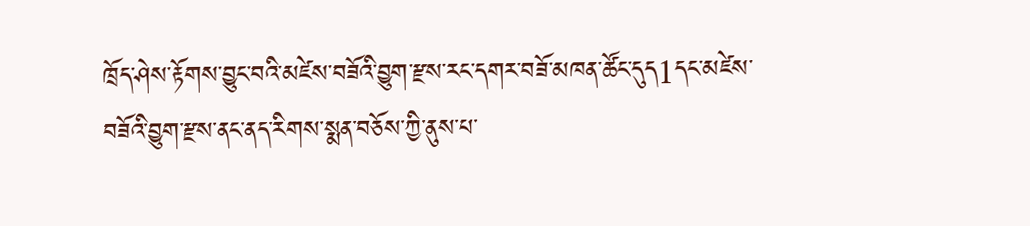ཁྲོད་ཤེས་རྟོགས་བྱུང་བའི་མཛེས་བཟོའི་བྱུག་རྫས་རང་དགར་བཟོ་མཁན་ཚོང་དུད1དང་མཛེས་བཟོའི་བྱུག་རྫས་ནང་ནད་རིགས་སྨན་བཅོས་ཀྱི་ནུས་པ་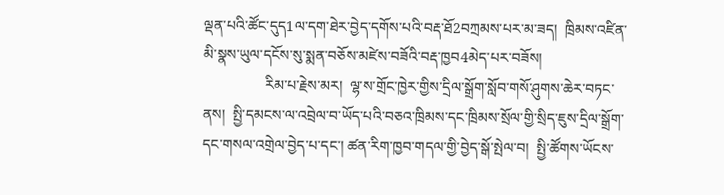ལྡན་པའི་ཚོང་དུད1ལ་དག་ཐེར་བྱེད་དགོས་པའི་བརྡ་ཐོ2བཀྲམས་པར་མ་ཟད།  ཁྲིམས་འཛིན་མི་སྣས་ཡུལ་དངོས་སུ་སྨན་བཅོས་མཛེས་བཟོའི་བརྡ་ཁྱབ4མེད་པར་བཟོས།
                 རིམ་པ་རྗེས་མར།  ལྷ་ས་གྲོང་ཁྱེར་གྱིས་དྲིལ་སྒྲོག་སློབ་གསོ་ཤུགས་ཆེར་བཏང་ནས།  སྤྱི་དམངས་ལ་འབྲེལ་བ་ཡོད་པའི་བཅའ་ཁྲིམས་དང་ཁྲིམས་སྲོལ་གྱི་སྲིད་ཇུས་དྲིལ་སྒྲོག་དང་གསལ་འགྲེལ་བྱེད་པ་དང་། ཚན་རིག་ཁྱབ་གདལ་གྱི་བྱེད་སྒོ་སྤེལ་བ།  སྤྱི་ཚོགས་ཡོངས་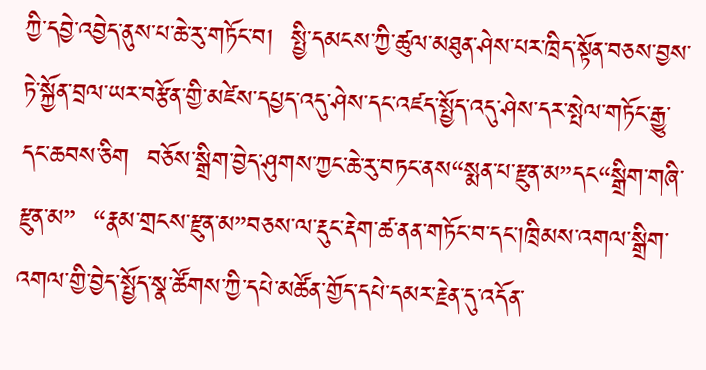ཀྱི་དབྱེ་འབྱེད་ནུས་པ་ཆེ་རུ་གཏོང་བ།  སྤྱི་དམངས་ཀྱི་ཚུལ་མཐུན་ཤེས་པར་ཁྲིད་སྟོན་བཅས་བྱས་ཏེ་སྐྱོན་བྲལ་ཡར་བརྩོན་གྱི་མཛེས་དཔྱད་འདུ་ཤེས་དང་འཛད་སྤྱོད་འདུ་ཤེས་དར་སྤེལ་གཏོང་རྒྱུ་དང་ཆབས་ཅིག  བཅོས་སྒྲིག་བྱེད་ཤུགས་ཀྱང་ཆེ་རུ་བཏང་ནས“སྨན་པ་རྫུན་མ”དང“སྒྲིག་གཞི་རྫུན་མ”  “རྣམ་གྲངས་རྫུན་མ”བཅས་ལ་རྡུང་རྡེག་ཚ་ནན་གཏོང་བ་དང་།ཁྲིམས་འགལ་སྒྲིག་འགལ་གྱི་བྱེད་སྤྱོད་སྣ་ཚོགས་ཀྱི་དཔེ་མཚོན་གྱོད་དཔེ་དམར་རྗེན་དུ་འདོན་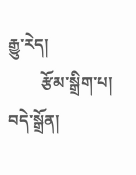རྒྱུ་རེད།
        རྩོམ་སྒྲིག་པ། བདེ་སྒྲོན།